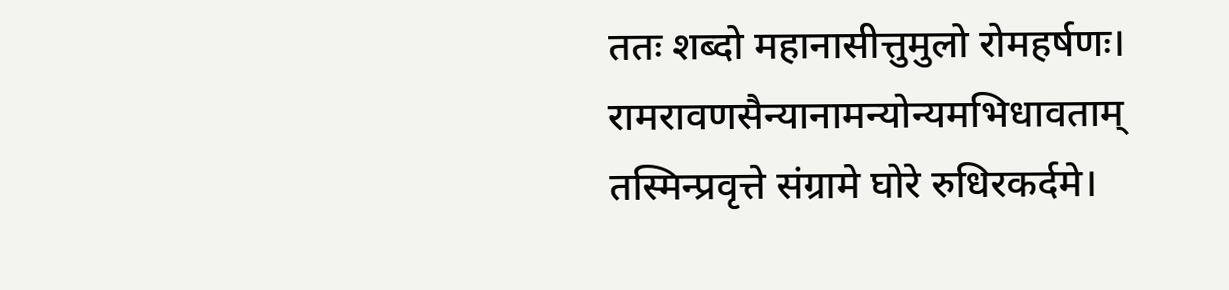ततः शब्दो महानासीत्तुमुलो रोमहर्षणः। रामरावणसैन्यानामन्योन्यमभिधावताम्
तस्मिन्प्रवृत्ते संग्रामे घोरे रुधिरकर्दमे।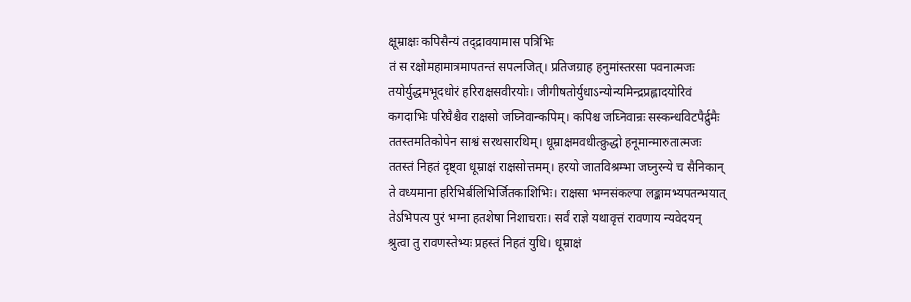क्षूम्राक्षः कपिसैन्यं तद्द्रावयामास पत्रिभिः
तं स रक्षोमहामात्रमापतन्तं सपत्नजित्। प्रतिजग्राह हनुमांस्तरसा पवनात्मजः
तयोर्युद्धमभूदधोरं हरिराक्षसवीरयोः। जीगीषतोर्युधाऽन्योन्यमिन्द्रप्रह्लादयोरिवं
कगदाभिः परिघैश्चैव राक्षसो जघ्निवान्कपिम्। कपिश्च जघ्निवान्रः सस्कन्धविटपैर्द्रुमैः
ततस्तमतिकोपेन साश्वं सरथसारथिम्। धूम्राक्षमवधीत्क्रुद्धो हनूमान्मारुतात्मजः
ततस्तं निहतं दृष्ट्वा धूम्राक्षं राक्षसोत्तमम्। हरयो जातविश्रम्भा जघ्नुरन्ये च सैनिकान्
ते वध्यमाना हरिभिर्बलिभिर्जितकाशिभिः। राक्षसा भग्नसंकल्पा लङ्कामभ्यपतन्भयात्
तेऽभिपत्य पुरं भग्ना हतशेषा निशाचराः। सर्वं राज्ञे यथावृत्तं रावणाय न्यवेदयन्
श्रुत्वा तु रावणस्तेभ्यः प्रहस्तं निहतं युधि। धूम्राक्षं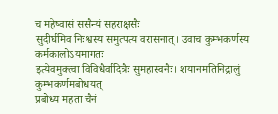च महेष्वासं ससैन्यं सहराक्षसैः
सुदीर्घमिव निःश्वस्य समुत्पत्य वरासनात्। उवाच कुम्भकर्णस्य कर्मकालोऽयमागतः
इत्येवमुक्त्वा विविधैर्वादित्रैः सुमहास्वनैः। शयानमतिनिद्रालुं कुम्भकर्णमबोधयत्
प्रबोध्य महता चैनं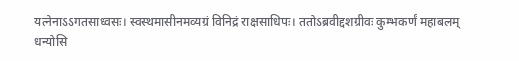यत्नेनाऽऽगतसाध्वसः। स्वस्थमासीनमव्यग्रं विनिद्रं राक्षसाधिपः। ततोऽब्रवीद्दशग्रीवः कुम्भकर्णं महाबलम्
धन्योसि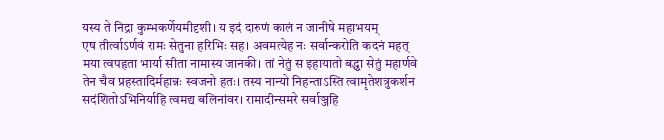यस्य ते निद्रा कुम्भकर्णेयमीदृशी। य इदं दारुणं कालं न जानीषे महाभयम्
एष तीर्त्वाऽर्णवं रामः सेतुना हरिभिः सह। अवमत्येह नः सर्वान्करोति कदनं महत्
मया त्वपहृता भार्या सीता नामास्य जानकी। तां नेतुं स इहायातो बद्ध्वा सेतुं महार्णवे
तेन चैव प्रहस्तादिर्महान्नः स्वजनो हतः। तस्य नान्यो निहन्ताऽस्ति त्वामृतेशत्रुकर्शन
सदंशितोऽभिनिर्याहि त्वमद्य बलिनांवर। रामादीन्समरे सर्वाञ्जहि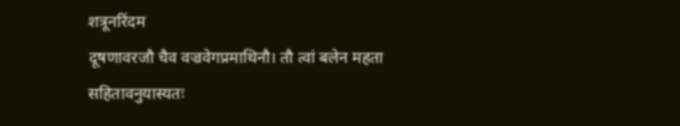शत्रूनरिंदम
दूषणावरजौ चैव वज्रवेगप्रमाथिनौ। तौ त्वां बलेन महता सहितावनुयास्यतः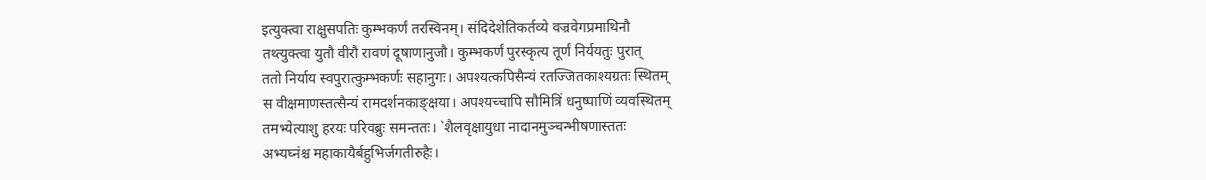इत्युक्त्वा राक्षुसपतिः कुम्भकर्णं तरस्विनम्। संदिदेशेतिकर्तव्ये वज्रवेगप्रमाथिनौ
तथ्त्युक्त्वा युतौ वीरौ रावणं दूषाणानुजौ। कुम्भकर्णं पुरस्कृत्य तूर्णं निर्ययतुः पुरात्
ततो निर्याय स्वपुरात्कुम्भकर्णः सहानुगः। अपश्यत्कपिसैन्यं रतज्जितकाश्यग्रतः स्थितम्
स वीक्षमाणस्तत्सैन्यं रामदर्शनकाङ्क्षया। अपश्यच्चापि सौमित्रिं धनुष्पाणिं व्यवस्थितम्
तमभ्येत्याशु हरयः परिवब्रुः समन्ततः। `शैलवृक्षायुधा नादानमुञ्चन्भीषणास्ततः
अभ्यघ्नंश्च महाकायैर्बहुभिर्जगतीरुहैः।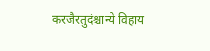करजैरतुदंश्चान्ये विहाय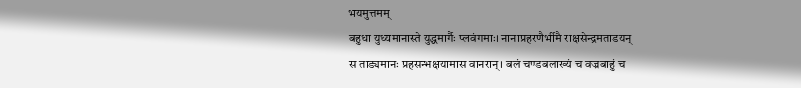भयमुत्तमम्
बहुधा युध्यमानास्ते युद्धमार्गैः प्लवंगमाः। नानाप्रहरणैर्भीमै राक्षसेन्द्रमताडयन्
स ताड्यमानः प्रहसन्भक्षयामास वानरान्। बलं चण्डबलाख्यं च वज्रबाहुं च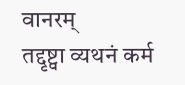वानरम्
तद्दृष्ट्वा व्यथनं कर्म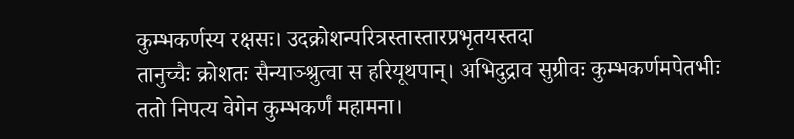कुम्भकर्णस्य रक्षसः। उदक्रोशन्परित्रस्तास्तारप्रभृतयस्तदा
तानुच्चैः क्रोशतः सैन्याञ्श्रुत्वा स हरियूथपान्। अभिदुद्राव सुग्रीवः कुम्भकर्णमपेतभीः
ततो निपत्य वेगेन कुम्भकर्णं महामना।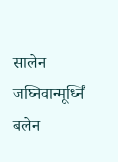सालेन जघ्निवान्मूर्ध्निं बलेन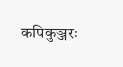कपिकुञ्जरः